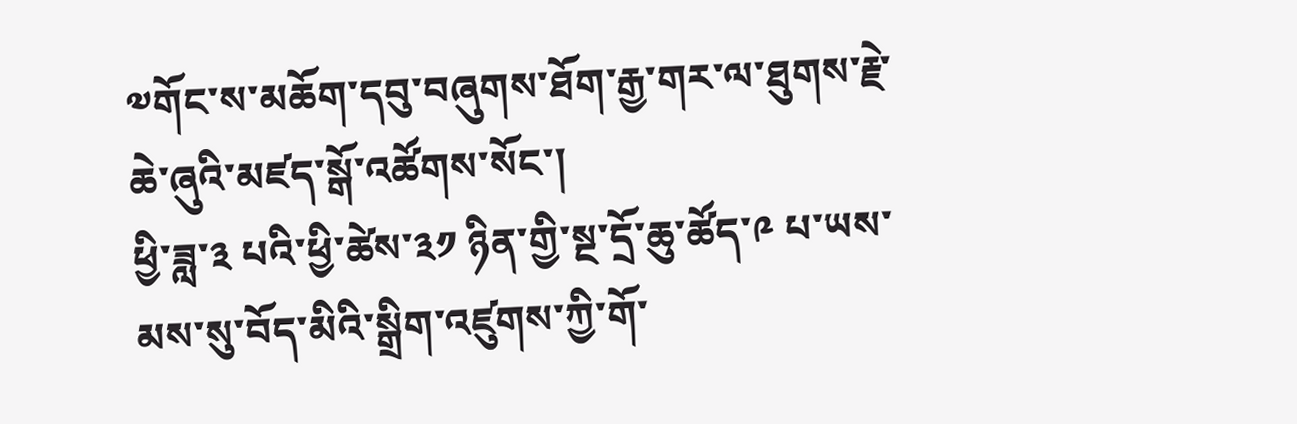༧གོང་ས་མཆོག་དབུ་བཞུགས་ཐོག་རྒྱ་གར་ལ་ཐུགས་རྗེ་ཆེ་ཞུའི་མཛད་སྒོ་འཚོགས་སོང་།
ཕྱི་ཟླ་༣ པའི་ཕྱི་ཚེས་༣༡ ཉིན་གྱི་སྔ་དྲོ་ཆུ་ཚོད་༩ པ་ཡས་མས་སུ་བོད་མིའི་སྒྲིག་འཛུགས་ཀྱི་གོ་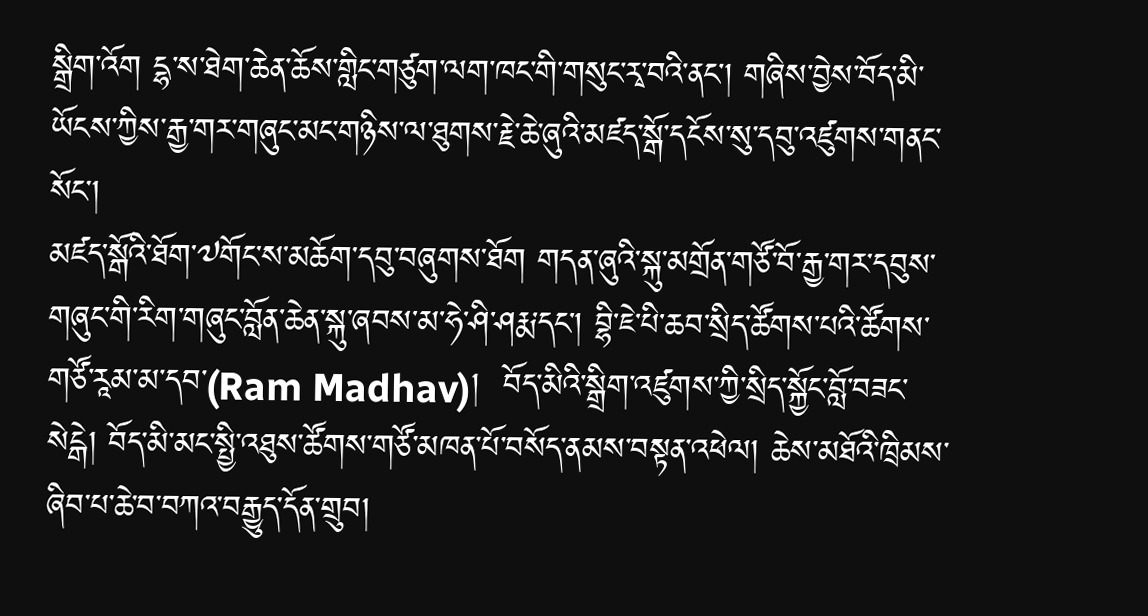སྒྲིག་འོག དྷ་ས་ཐེག་ཆེན་ཆོས་གླིང་གཙུག་ལག་ཁང་གི་གསུང་རྭ་བའི་ནང་། གཞིས་བྱེས་བོད་མི་ཡོངས་ཀྱིས་རྒྱ་གར་གཞུང་མང་གཉིས་ལ་ཐུགས་རྗེ་ཆེ་ཞུའི་མཛད་སྒོ་དངོས་སུ་དབུ་འཛུགས་གནང་སོང་།
མཛད་སྒོའི་ཐོག་༧གོང་ས་མཆོག་དབུ་བཞུགས་ཐོག གདན་ཞུའི་སྐུ་མགྲོན་གཙོ་བོ་རྒྱ་གར་དབུས་གཞུང་གི་རིག་གཞུང་བློན་ཆེན་སྐུ་ཞབས་མ་ཧེ་ཤི་ཤརྨ་དང་། བྷི་ཇེ་པི་ཆབ་སྲིད་ཚོགས་པའི་ཚོགས་གཙོ་རཱམ་མ་དབ་(Ram Madhav)།  བོད་མིའི་སྒྲིག་འཛུགས་ཀྱི་སྲིད་སྐྱོང་བློ་བཟང་སེངྒེ། བོད་མི་མང་སྤྱི་འཐུས་ཚོགས་གཙོ་མཁན་པོ་བསོད་ནམས་བསྟན་འཕེལ། ཆེས་མཐོའི་ཁྲིམས་ཞིབ་པ་ཆེ་བ་བཀའ་བརྒྱུད་དོན་གྲུབ།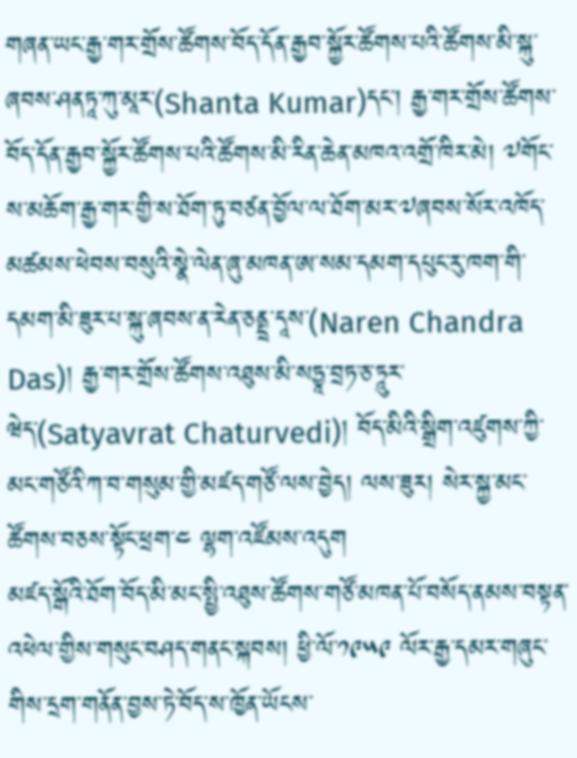གཞན་ཡང་རྒྱ་གར་གྲོས་ཚོགས་བོད་དོན་རྒྱབ་སྐྱོར་ཚོགས་པའི་ཚོགས་མི་སྐུ་ཞབས་ཤནཏཱ་ཀུ་མཱར་(Shanta Kumar)དང་། རྒྱ་གར་གྲོས་ཚོགས་བོད་དོན་རྒྱབ་སྐྱོར་ཚོགས་པའི་ཚོགས་མི་རིན་ཆེན་མཁའ་འགྲོ་ཁིར་མེ། ༧གོང་ས་མཆོག་རྒྱ་གར་གྱི་ས་ཐོག་ཏུ་བཙན་བྱོལ་ལ་ཐོག་མར་༧ཞབས་སོར་འཁོད་མཚམས་ཕེབས་བསུའི་སྣེ་ལེན་ཞུ་མཁན་ཨ་སམ་དམག་དཔུང་རུ་ཁག་གི་དམག་མི་ཟུར་པ་སྐུ་ཞབས་ན་རེན་ཅནྡྲ་དཱས་(Naren Chandra Das)། རྒྱ་གར་གྲོས་ཚོགས་འཐུས་མི་སཏྱཱ་བྲཏ་ཅ་ཏཱུར་ཝེད་(Satyavrat Chaturvedi)། བོད་མིའི་སྒྲིག་འཛུགས་ཀྱི་མང་གཙོའི་ཀ་བ་གསུམ་གྱི་མཛད་གཙོ་ལས་བྱེད། ལས་ཟུར། སེར་སྐྱ་མང་ཚོགས་བཅས་སྟོང་ཕྲག་༤ ལྷག་འཛོམས་འདུག
མཛད་སྒོའི་ཐོག་བོད་མི་མང་སྤྱི་འཐུས་ཚོགས་གཙོ་མཁན་པོ་བསོད་ནམས་བསྟན་འཕེལ་གྱིས་གསུང་བཤད་གནང་སྐབས། ཕྱི་ལོ་༡༩༥༩ ལོར་རྒྱ་དམར་གཞུང་གིས་དྲག་གནོན་བྱས་ཏེ་བོད་ས་ཁྱོན་ཡོངས་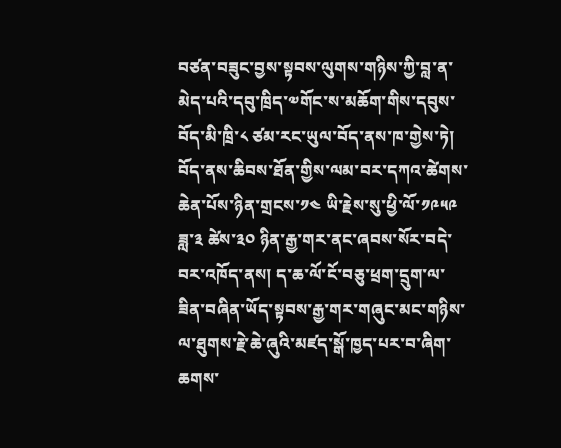བཙན་བཟུང་བྱས་སྟབས་ལུགས་གཉིས་ཀྱི་བླ་ན་མེད་པའི་དབུ་ཁྲིད་༧གོང་ས་མཆོག་གིས་དབུས་བོད་མི་ཁྲི་༨ ཙམ་རང་ཡུལ་བོད་ནས་ཁ་གྱེས་ཏེ། བོད་ནས་ཆིབས་ཐོན་གྱིས་ལམ་བར་དཀའ་ཚེགས་ཆེན་པོས་ཉིན་གྲངས་༡༤ ཡི་རྗེས་སུ་ཕྱི་ལོ་༡༩༥༩ ཟླ་༣ ཚེས་༣༠ ཉིན་རྒྱ་གར་ནང་ཞབས་སོར་བདེ་བར་འཁོད་ནས། ད་ཆ་ལོ་ངོ་བཅུ་ཕྲག་དྲུག་ལ་ཟིན་བཞིན་ཡོད་སྟབས་རྒྱ་གར་གཞུང་མང་གཉིས་ལ་ཐུགས་རྗེ་ཆེ་ཞུའི་མཛད་སྒོ་ཁྱད་པར་བ་ཞིག་ཆགས་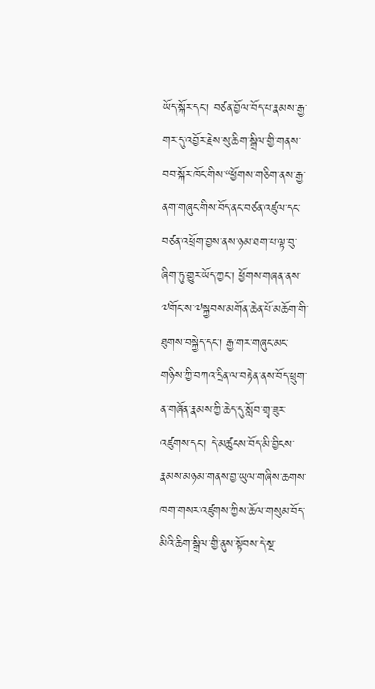ཡོད་སྐོར་དང་། བཙན་བྱོལ་བོད་པ་རྣམས་རྒྱ་གར་དུ་འབྱོར་རྗེས་སུ་ཆིག་སྒྲིལ་གྱི་གནས་བབ་སྐོར་ཁོང་གིས་“ཕྱོགས་གཅིག་ནས་རྒྱ་ནག་གཞུང་གིས་བོད་ནང་བཙན་འཛུལ་དང་བཙན་འཕྲོག་བྱས་ནས་ཉམ་ཐག་པ་ལྟ་བུ་ཞིག་ཏུ་གྱུར་ཡོད་ཀྱང་། ཕྱོགས་གཞན་ནས་༧གོང་ས་༧སྐྱབས་མགོན་ཆེན་པོ་མཆོག་གི་ཐུགས་བསྐྱེད་དང་། རྒྱ་གར་གཞུང་མང་གཉིས་ཀྱི་བཀའ་དྲིན་ལ་བརྟེན་ནས་བོད་ཕྲུག་ན་གཞོན་རྣམས་ཀྱི་ཆེད་དུ་སློབ་གྲྭ་ཟུར་འཛུགས་དང་། དེ་མཚུངས་བོད་མི་བྱིངས་རྣམས་མཉམ་གནས་བྱ་ཡུལ་གཞིས་ཆགས་ཁག་གསར་འཛུགས་ཀྱིས་ཆོལ་གསུམ་བོད་མིའི་ཆིག་སྒྲིལ་གྱི་ནུས་སྟོབས་དེ་སྔ་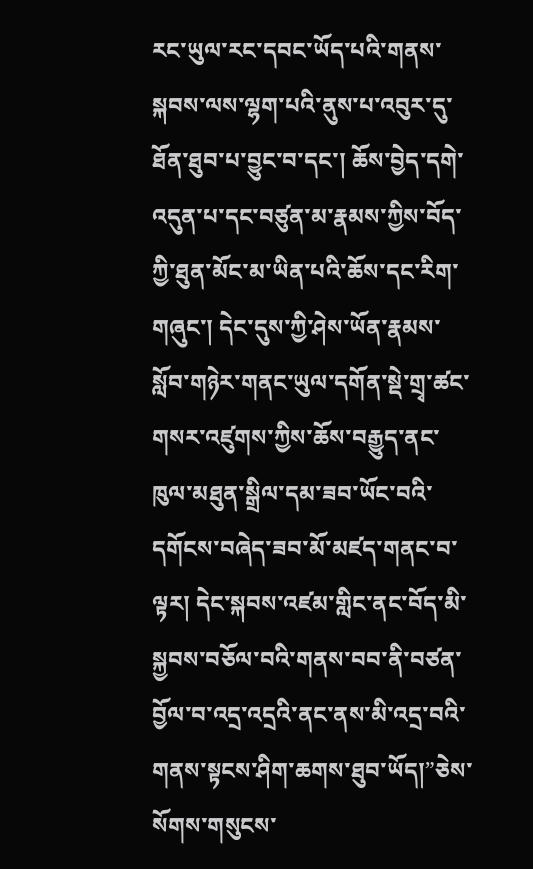རང་ཡུལ་རང་དབང་ཡོད་པའི་གནས་སྐབས་ལས་ལྷག་པའི་ནུས་པ་འབུར་དུ་ཐོན་ཐུབ་པ་བྱུང་བ་དང་། ཆོས་བྱེད་དགེ་འདུན་པ་དང་བཙུན་མ་རྣམས་ཀྱིས་བོད་ཀྱི་ཐུན་མོང་མ་ཡིན་པའི་ཆོས་དང་རིག་གཞུང་། དེང་དུས་ཀྱི་ཤེས་ཡོན་རྣམས་སློབ་གཉེར་གནང་ཡུལ་དགོན་སྡེ་གྲྭ་ཚང་གསར་འཛུགས་ཀྱིས་ཆོས་བརྒྱུད་ནང་ཁུལ་མཐུན་སྒྲིལ་དམ་ཟབ་ཡོང་བའི་དགོངས་བཞེད་ཟབ་མོ་མཛད་གནང་བ་ལྟར། དེང་སྐབས་འཛམ་གླིང་ནང་བོད་མི་སྐྱབས་བཅོལ་བའི་གནས་བབ་ནི་བཙན་བྱོལ་བ་འདྲ་འདྲའི་ནང་ནས་མི་འདྲ་བའི་གནས་སྟངས་ཤིག་ཆགས་ཐུབ་ཡོད།”ཅེས་སོགས་གསུངས་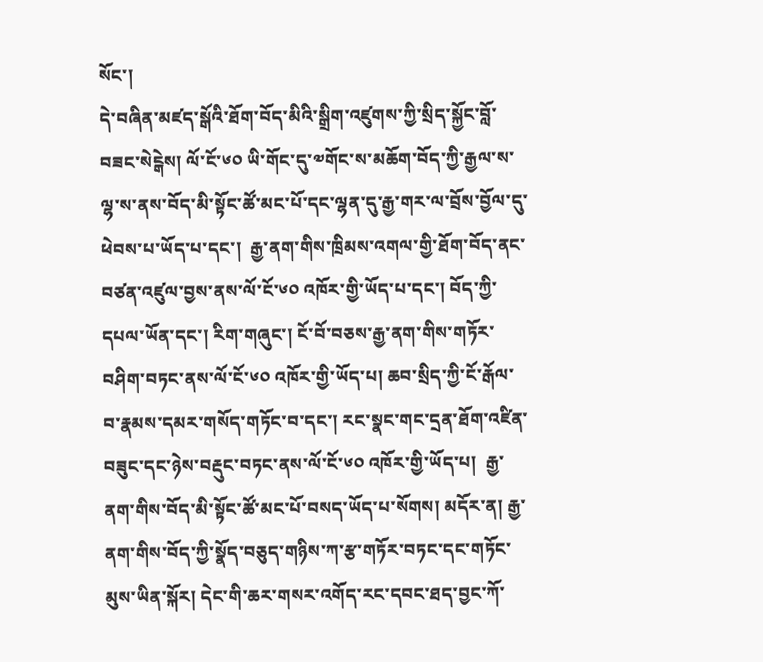སོང་།
དེ་བཞིན་མཛད་སྒོའི་ཐོག་བོད་མིའི་སྒྲིག་འཛུགས་ཀྱི་སྲིད་སྐྱོང་བློ་བཟང་སེངྒེས། ལོ་ངོ་༦༠ ཡི་གོང་དུ་༧གོང་ས་མཆོག་བོད་ཀྱི་རྒྱལ་ས་ལྷ་ས་ནས་བོད་མི་སྟོང་ཚོ་མང་པོ་དང་ལྷན་དུ་རྒྱ་གར་ལ་བྲོས་བྱོལ་དུ་ཕེབས་པ་ཡོད་པ་དང་།  རྒྱ་ནག་གིས་ཁྲིམས་འགལ་གྱི་ཐོག་བོད་ནང་བཙན་འཛུལ་བྱས་ནས་ལོ་ངོ་༦༠ འཁོར་གྱི་ཡོད་པ་དང་། བོད་ཀྱི་དཔལ་ཡོན་དང་། རིག་གཞུང་། ངོ་བོ་བཅས་རྒྱ་ནག་གིས་གཏོར་བཤིག་བཏང་ནས་ལོ་ངོ་༦༠ འཁོར་གྱི་ཡོད་པ། ཆབ་སྲིད་ཀྱི་ངོ་རྒོལ་བ་རྣམས་དམར་གསོད་གཏོང་བ་དང་། རང་སྣང་གང་དྲན་ཐོག་འཛིན་བཟུང་དང་ཉེས་བརྡུང་བཏང་ནས་ལོ་ངོ་༦༠ འཁོར་གྱི་ཡོད་པ།  རྒྱ་ནག་གིས་བོད་མི་སྟོང་ཚོ་མང་པོ་བསད་ཡོད་པ་སོགས། མདོར་ན། རྒྱ་ནག་གིས་བོད་ཀྱི་སྣོད་བཅུད་གཉིས་ཀ་རྩ་གཏོར་བཏང་དང་གཏོང་མུས་ཡིན་སྐོར། དེང་གི་ཆར་གསར་འགོད་རང་དབང་ཐད་བྱང་ཀོ་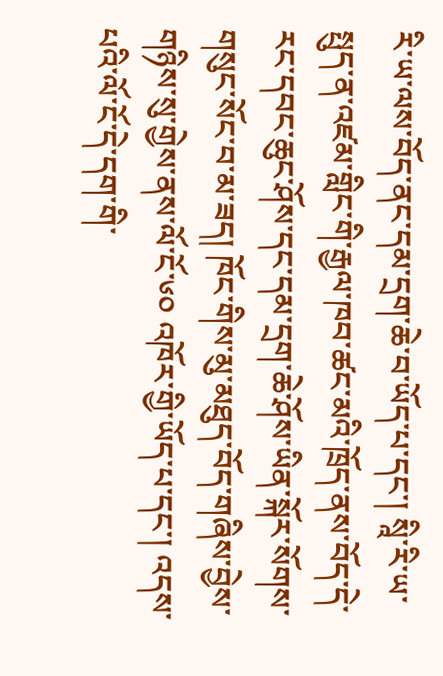རི་ཡ་ལས་བོད་ནང་དམ་དྲག་ཆེ་བ་ཡོད་པ་དང་། སཱི་རི་ཡ་སྤུད་ན་འཛམ་གླིང་གི་རྒྱལ་ཁབ་ཚང་མའི་ཁྲོད་ནས་བོད་དེ་རང་དབང་ཆུང་ཤོས་དང་དམ་དྲག་ཆེ་ཤོས་ཡིན་སྐོར་སོགས་གསུང་སོང་བ་མ་ཟད། ཁོང་གིས་མུ་མཐུད་བོད་གཞིས་བྱེས་གཉིས་སུ་གྱེས་ནས་ལོ་ངོ་༦༠ འཁོར་གྱི་ཡོད་པ་དང་། འདས་པའི་ལོ་ངོ་དེ་དག་གི་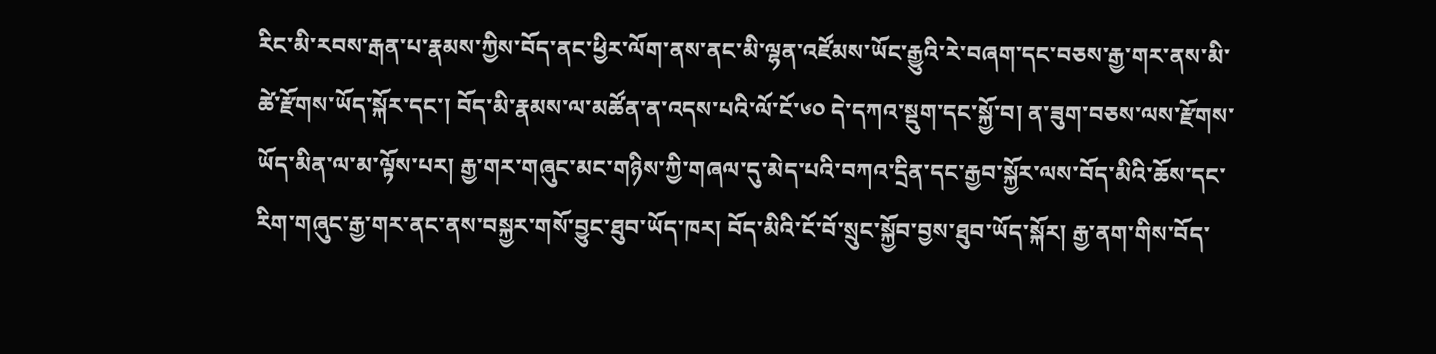རིང་མི་རབས་རྒན་པ་རྣམས་ཀྱིས་བོད་ནང་ཕྱིར་ལོག་ནས་ནང་མི་ལྷན་འཛོམས་ཡོང་རྒྱུའི་རེ་བཞག་དང་བཅས་རྒྱ་གར་ནས་མི་ཚེ་རྫོགས་ཡོད་སྐོར་དང་། བོད་མི་རྣམས་ལ་མཚོན་ན་འདས་པའི་ལོ་ངོ་༦༠ དེ་དཀའ་སྡུག་དང་སྐྱོ་བ། ན་ཟུག་བཅས་ལས་རྫོགས་ཡོད་མིན་ལ་མ་ལྟོས་པར། རྒྱ་གར་གཞུང་མང་གཉིས་ཀྱི་གཞལ་དུ་མེད་པའི་བཀའ་དྲིན་དང་རྒྱབ་སྐྱོར་ལས་བོད་མིའི་ཆོས་དང་རིག་གཞུང་རྒྱ་གར་ནང་ནས་བསྐྱར་གསོ་བྱུང་ཐུབ་ཡོད་ཁར། བོད་མིའི་ངོ་བོ་སྲུང་སྐྱོབ་བྱས་ཐུབ་ཡོད་སྐོར། རྒྱ་ནག་གིས་བོད་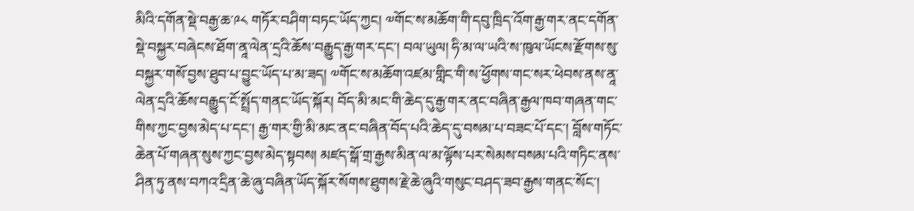མིའི་དགོན་སྡེ་བརྒྱ་ཆ་༩༨ གཏོར་བཤིག་བཏང་ཡོད་ཀྱང། ༧གོང་ས་མཆོག་གི་དབུ་ཁྲིད་འོག་རྒྱ་གར་ནང་དགོན་སྡེ་བསྐྱར་བཞེངས་ཐོག་ནཱ་ལེན་དྲའི་ཆོས་བརྒྱུད་རྒྱ་གར་དང་། བལ་ཡུལ། ཧི་མ་ལ་ཡའི་ས་ཁུལ་ཡོངས་རྫོགས་སུ་བསྐྱར་གསོ་བྱས་ཐུབ་པ་བྱུང་ཡོད་པ་མ་ཟད། ༧གོང་ས་མཆོག་འཛམ་གླིང་གི་ས་ཕྱོགས་གང་སར་ཕེབས་ནས་ནཱ་ལེན་དྲའི་ཆོས་བརྒྱུད་ངོ་སྤྲོད་གནང་ཡོད་སྐོར། བོད་མི་མང་གི་ཆེད་དུ་རྒྱ་གར་ནང་བཞིན་རྒྱལ་ཁབ་གཞན་གང་གིས་ཀྱང་བྱས་མེད་པ་དང་། རྒྱ་གར་གྱི་མི་མང་ནང་བཞིན་བོད་པའི་ཆེད་དུ་བསམ་པ་བཟང་པོ་དང་། བློས་གཏོང་ཆེན་པོ་གཞན་སུས་ཀྱང་བྱས་མེད་སྟབས། མཛད་སྒོ་གྲ་རྒྱས་མིན་ལ་མ་ལྟོས་པར་སེམས་བསམ་པའི་གཏིང་ནས་ཤིན་ཏུ་ནས་བཀའ་དྲིན་ཆེ་ཞུ་བཞིན་ཡོད་སྐོར་སོགས་ཐུགས་རྗེ་ཆེ་ཞུའི་གསུང་བཤད་ཟབ་རྒྱས་གནང་སོང་།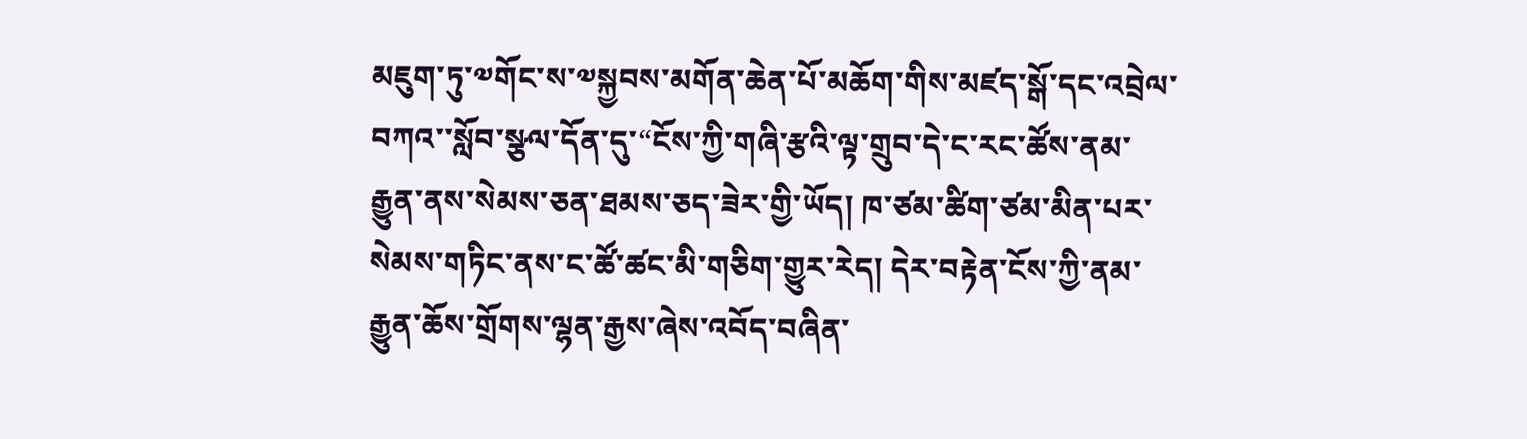མཇུག་ཏུ་༧གོང་ས་༧སྐྱབས་མགོན་ཆེན་པོ་མཆོག་གིས་མཛད་སྒོ་དང་འབྲེལ་བཀའ་་སློབ་སྩལ་དོན་དུ་“ངོས་ཀྱི་གཞི་རྩའི་ལྟ་གྲུབ་དེ་ང་རང་ཚོས་ནམ་རྒྱུན་ནས་སེམས་ཅན་ཐམས་ཅད་ཟེར་གྱི་ཡོད། ཁ་ཙམ་ཚིག་ཙམ་མིན་པར་སེམས་གཏིང་ནས་ང་ཚོ་ཚང་མི་གཅིག་གྱུར་རེད། དེར་བརྟེན་ངོས་ཀྱི་ནམ་རྒྱུན་ཆོས་གྲོགས་ལྷན་རྒྱས་ཞེས་འབོད་བཞིན་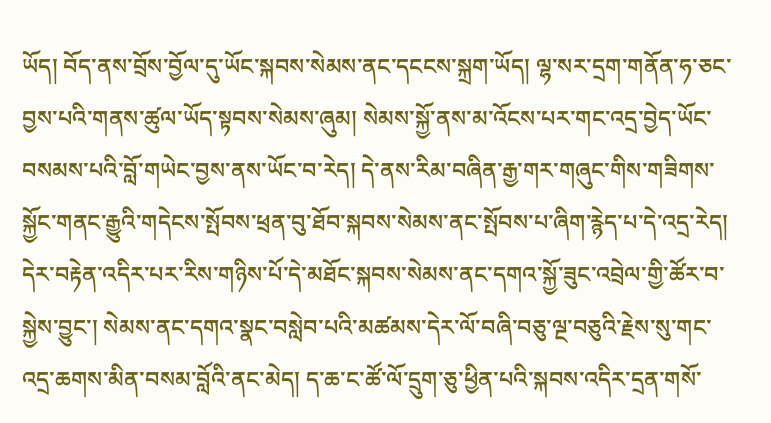ཡོད། བོད་ནས་བྲོས་བྱོལ་དུ་ཡོང་སྐབས་སེམས་ནང་དངངས་སྐྲག་ཡོད། ལྷ་སར་དྲག་གནོན་ཧ་ཅང་བྱས་པའི་གནས་ཚུལ་ཡོད་སྟབས་སེམས་ཞུམ། སེམས་སྐྱོ་ནས་མ་འོངས་པར་གང་འདྲ་བྱེད་ཡོང་བསམས་པའི་བློ་གཡེང་བྱས་ནས་ཡོང་བ་རེད། དེ་ནས་རིམ་བཞིན་རྒྱ་གར་གཞུང་གིས་གཟིགས་སྐྱོང་གནང་རྒྱུའི་གདེངས་སྤོབས་ཕྲན་བུ་ཐོབ་སྐབས་སེམས་ནང་སྤོབས་པ་ཞིག་རྙེད་པ་དེ་འདྲ་རེད། དེར་བརྟེན་འདིར་པར་རིས་གཉིས་པོ་དེ་མཐོང་སྐབས་སེམས་ནང་དགའ་སྐྱོ་ཟུང་འབྲེལ་གྱི་ཚོར་བ་སྐྱེས་བྱུང་། སེམས་ནང་དགའ་སྣང་བསླེབ་པའི་མཚམས་དེར་ལོ་བཞི་བཅུ་ལྔ་བཅུའི་རྗེས་སུ་གང་འདྲ་ཆགས་མིན་བསམ་བློའི་ནང་མེད། ད་ཆ་ང་ཚོ་ལོ་དྲུག་ཅུ་ཕྱིན་པའི་སྐབས་འདིར་དྲན་གསོ་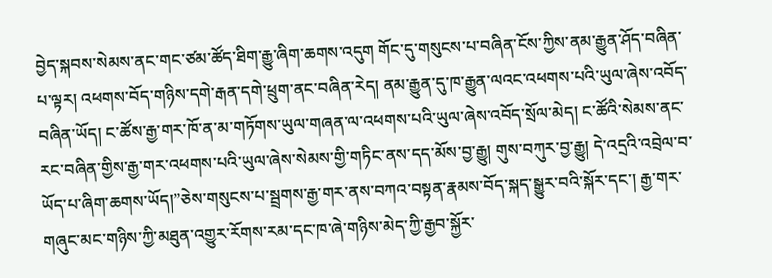བྱེད་སྐབས་སེམས་ནང་གང་ཙམ་ཚོད་ཐིག་རྒྱུ་ཞིག་ཆགས་འདུག གོང་དུ་གསུངས་པ་བཞིན་ངོས་ཀྱིས་ནམ་རྒྱུན་ཤོད་བཞིན་པ་ལྟར། འཕགས་བོད་གཉིས་དགེ་རྒན་དགེ་ཕྲུག་ནང་བཞིན་རེད། ནམ་རྒྱུན་དུ་ཁ་རྒྱུན་ལའང་འཕགས་པའི་ཡུལ་ཞེས་འབོད་བཞིན་ཡོད། ང་ཚོས་རྒྱ་གར་ཁོ་ན་མ་གཏོགས་ཡུལ་གཞན་ལ་འཕགས་པའི་ཡུལ་ཞེས་འབོད་སྲོལ་མེད། ང་ཚོའི་སེམས་ནང་རང་བཞིན་གྱིས་རྒྱ་གར་འཕགས་པའི་ཡུལ་ཞེས་སེམས་གྱི་གཏིང་ནས་དད་མོས་བྱ་རྒྱུ། གུས་བཀུར་བྱ་རྒྱུ། དེ་འདྲའི་འབྲེལ་བ་ཡོད་པ་ཞིག་ཆགས་ཡོད།”ཅེས་གསུངས་པ་སྦྲགས་རྒྱ་གར་ནས་བཀའ་བསྟན་རྣམས་བོད་སྐད་སྒྱུར་བའི་སྐོར་དང་། རྒྱ་གར་གཞུང་མང་གཉིས་ཀྱི་མཐུན་འགྱུར་རོགས་རམ་དང་ཁ་ཞེ་གཉིས་མེད་ཀྱི་རྒྱབ་སྐྱོར་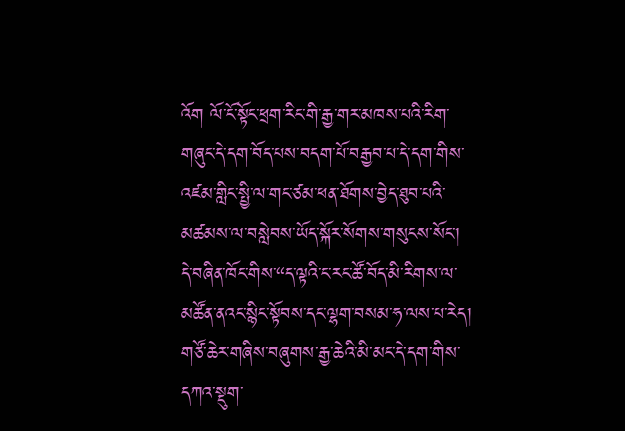འོག ལོ་ངོ་སྟོང་ཕྲག་རིང་གི་རྒྱ་གར་མཁས་པའི་རིག་གཞུང་དེ་དག་བོད་པས་བདག་པོ་བརྒྱབ་པ་དེ་དག་གིས་འཛམ་གླིང་སྤྱི་ལ་གང་ཙམ་ཕན་ཐོགས་བྱེད་ཐུབ་པའི་མཚམས་ལ་བསླེབས་ཡོད་སྐོར་སོགས་གསུངས་སོང་།
དེ་བཞིན་ཁོང་གིས་“ད་ལྟའི་ང་རང་ཚོ་བོད་མི་རིགས་ལ་མཚོན་ནའང་སྙིང་སྟོབས་དང་ལྷག་བསམ་ཧ་ལས་པ་རེད། གཙོ་ཆེར་གཞིས་བཞུགས་རྒྱ་ཆེའི་མི་མང་དེ་དག་གིས་དཀའ་སྡུག་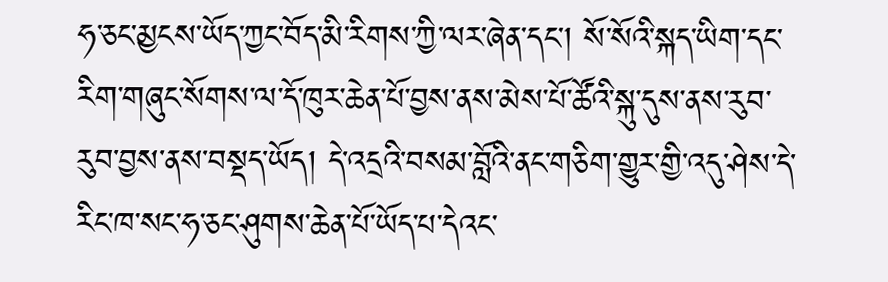ཧ་ཅང་མྱངས་ཡོད་ཀྱང་བོད་མི་རིགས་ཀྱི་ལར་ཞེན་དང་། སོ་སོའི་སྐད་ཡིག་དང་རིག་གཞུང་སོགས་ལ་དོ་ཁུར་ཆེན་པོ་བྱས་ནས་མེས་པོ་ཚོའི་སྐུ་དུས་ནས་རུབ་རུབ་བྱས་ནས་བསྡད་ཡོད། དེ་འདྲའི་བསམ་བློའི་ནང་གཅིག་གྱུར་གྱི་འདུ་ཤེས་དེ་རིང་ཁ་སང་ཧ་ཅང་ཤུགས་ཆེན་པོ་ཡོད་པ་དེའང་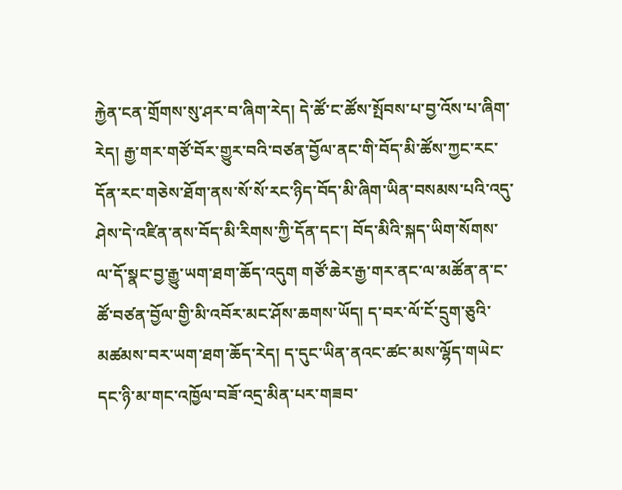རྐྱེན་ངན་གྲོགས་སུ་ཤར་བ་ཞིག་རེད། དེ་ཚོ་ང་ཚོས་སྤོབས་པ་བྱ་འོས་པ་ཞིག་རེད། རྒྱ་གར་གཙོ་བོར་གྱུར་བའི་བཙན་བྱོལ་ནང་གི་བོད་མི་ཚོས་ཀྱང་རང་དོན་རང་གཅེས་ཐོག་ནས་སོ་སོ་རང་ཉིད་བོད་མི་ཞིག་ཡིན་བསམས་པའི་འདུ་ཤེས་དེ་འཛིན་ནས་བོད་མི་རིགས་ཀྱི་དོན་དང་། བོད་མིའི་སྐད་ཡིག་སོགས་ལ་དོ་སྣང་བྱ་རྒྱུ་ཡག་ཐག་ཆོད་འདུག གཙོ་ཆེར་རྒྱ་གར་ནང་ལ་མཚོན་ན་ང་ཚོ་བཙན་བྱོལ་གྱི་མི་འབོར་མང་ཤོས་ཆགས་ཡོད། ད་བར་ལོ་ངོ་དྲུག་ཅུའི་མཚམས་བར་ཡག་ཐག་ཆོད་རེད། ད་དུང་ཡིན་ནའང་ཚང་མས་ལྷོད་གཡེང་དང་ཉི་མ་གང་འཁྱོལ་བཟོ་འདྲ་མིན་པར་གཟབ་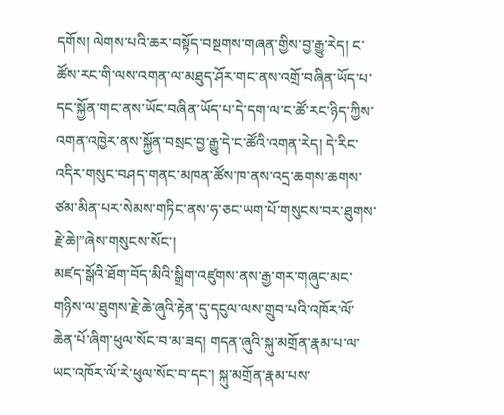དགོས། ལེགས་པའི་ཆར་བསྟོད་བསྔགས་གཞན་གྱིས་བྱ་རྒྱུ་རེད། ང་ཚོས་རང་གི་ལས་འགན་ལ་མཐུད་ཤོར་གང་ནས་འགྲོ་བཞིན་ཡོད་པ་དང་སྐྱོན་གང་ནས་ཡོང་བཞིན་ཡོད་པ་དེ་དག་ལ་ང་ཚོ་རང་ཉིད་ཀྱིས་འགན་འཁྱེར་ནས་སྐྱོན་བསྲང་བྱ་རྒྱུ་དེ་ང་ཚོའི་འགན་རེད། དེ་རིང་འདིར་གསུང་བཤད་གནང་མཁན་ཚོས་ཁ་ནས་འདྲ་ཆགས་ཆགས་ཙམ་མིན་པར་སེམས་གཏིང་ནས་ཧ་ཅང་ཡག་པོ་གསུངས་བར་ཐུགས་རྗེ་ཆེ།”ཞེས་གསུངས་སོང་།
མཛད་སྒོའི་ཐོག་བོད་མིའི་སྒྲིག་འཛུགས་ནས་རྒྱ་གར་གཞུང་མང་གཉིས་ལ་ཐུགས་རྗེ་ཆེ་ཞུའི་རྟེན་དུ་དངུལ་ལས་གྲུབ་པའི་འཁོར་ལོ་ཆེན་པོ་ཞིག་ཕུལ་སོང་བ་མ་ཟད། གདན་ཞུའི་སྐུ་མགྲོན་རྣམ་པ་ལ་ཡང་འཁོར་ལོ་རེ་ཕུལ་སོང་བ་དང་། སྐུ་མགྲོན་རྣམ་པས་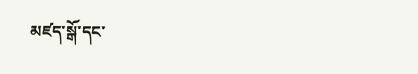མཛད་སྒོ་དང་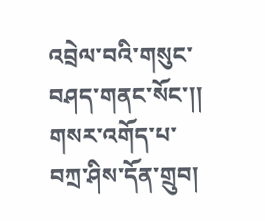འབྲེལ་བའི་གསུང་བཤད་གནང་སོང་།།
གསར་འགོད་པ་བཀྲ་ཤིས་དོན་གྲུབ།